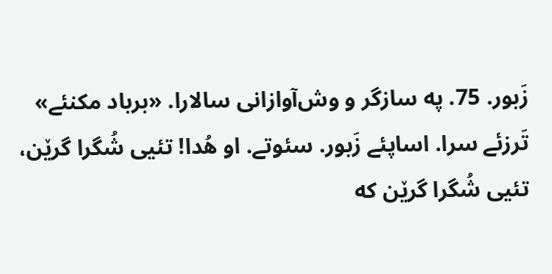زَبور. 75. په سازگر و وش‌آوازانی سالارا. «برباد مکنئے» تَرزئے سرا. اساپئے زَبور. سئوتے. او هُدا! تئیی شُگرا گرێن، تئیی شُگرا گرێن که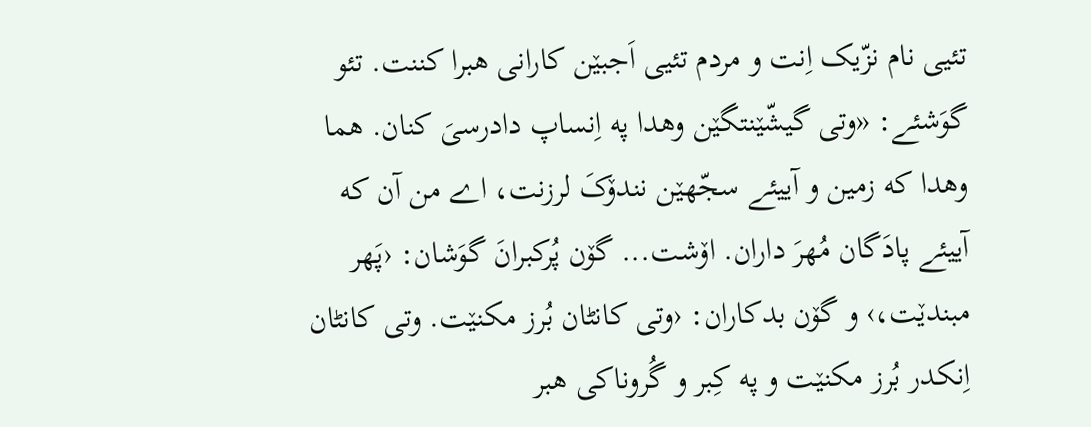تئیی نام نزّیک اِنت و مردم تئیی اَجبێن کارانی هبرا کننت. تئو گوَشئے: «وتی گیشّێنتگێن وهدا په اِنساپ دادرسیَ کنان. هما وهدا که زمین و آییئے سجّهێن نندۆکَ لرزنت، اے من آن که آییئے پادَگان مُهرَ داران. اۆشت... گۆن پُرکبرانَ گوَشان: ‹پَهر مبندێت،› و گۆن بدکاران: ‹وتی کانٹان بُرز مکنێت. وتی کانٹان اِنکدر بُرز مکنێت و په کِبر و گُروناکی هبر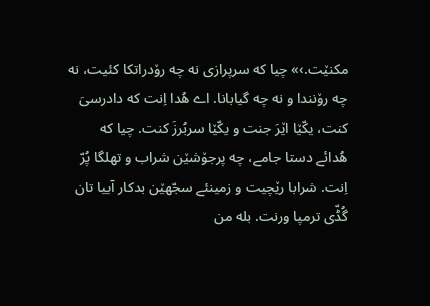مکنێت.›» چیا که سرپرازی نه چه رۆدراتکا کئیت، نه چه رۆنندا و نه چه گیابانا. اے هُدا اِنت که دادرسیَ کنت، یکّێا اێرَ جنت و یکّێا سربُرزَ کنت. چیا که هُدائے دستا جامے، چه پرجۆشێن شراب و تهلگا پُرّ اِنت. شرابا رێچیت و زمینئے سجّهێن بدکار آییا تان گُڈّی ترمپا ورنت. بله من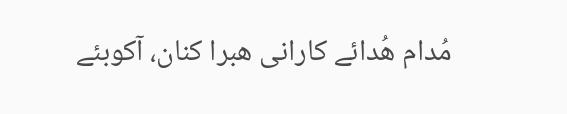مُدام هُدائے کارانی هبرا کنان، آکوبئے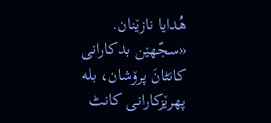هُدایا نازێنان. «سجّهێن بدکارانی کانٹانَ پرۆشان، بله پهرێزکارانی کانٹ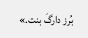بُرز دارگَ بنت.»